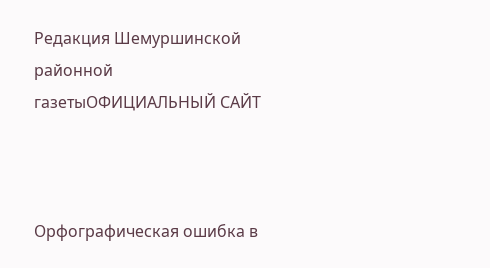Редакция Шемуршинской районной газетыОФИЦИАЛЬНЫЙ САЙТ



Орфографическая ошибка в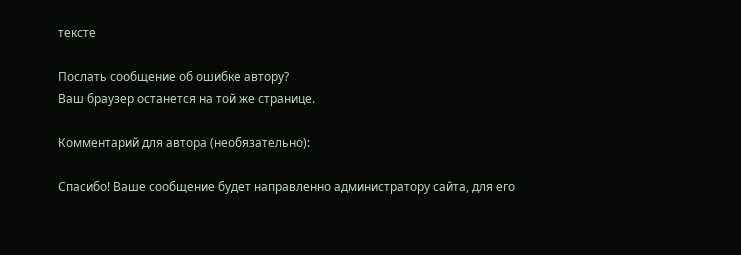тексте

Послать сообщение об ошибке автору?
Ваш браузер останется на той же странице.

Комментарий для автора (необязательно):

Спасибо! Ваше сообщение будет направленно администратору сайта, для его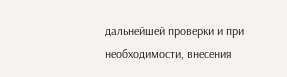дальнейшей проверки и при необходимости, внесения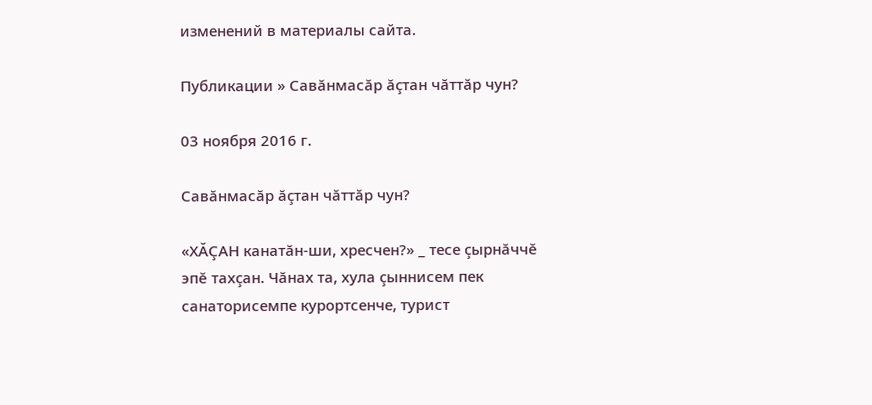изменений в материалы сайта.

Публикации » Савăнмасăр ăçтан чăттăр чун?

03 ноября 2016 г.

Савăнмасăр ăçтан чăттăр чун?

«ХĂÇАН канатăн-ши, хресчен?» _ тесе çырнăччĕ эпĕ тахçан. Чăнах та, хула çыннисем пек санаторисемпе курортсенче, турист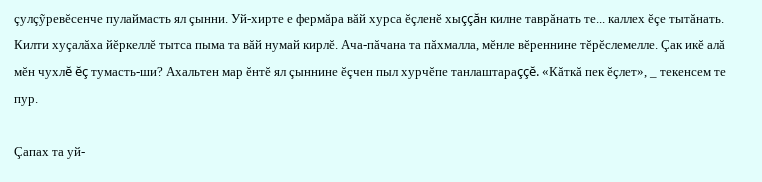çулçỹревĕсенче пулаймасть ял çынни. Уй-хирте е фермăра вăй хурса ĕçленĕ хыççăн килне таврăнать те... каллех ĕçе тытăнать. Килти хуçалăха йĕркеллĕ тытса пыма та вăй нумай кирлĕ. Ача-пăчана та пăхмалла, мĕнле вĕреннине тĕрĕслемелле. Çак икĕ алă мĕн чухлĕ ĕç тумасть-ши? Ахальтен мар ĕнтĕ ял çыннине ĕçчен пыл хурчĕпе танлаштараççĕ. «Кăткă пек ĕçлет», _ текенсем те пур.

Çапах та уй-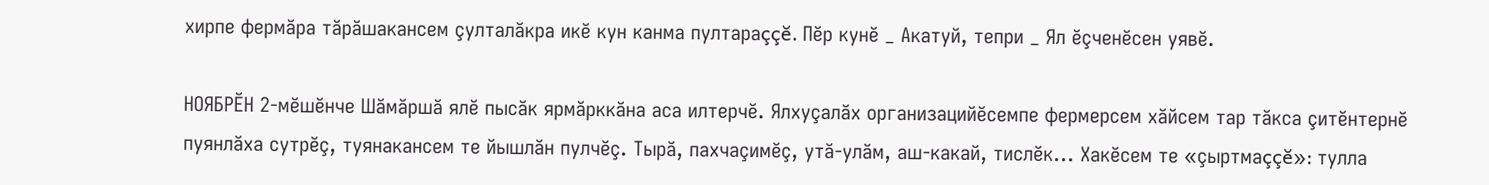хирпе фермăра тăрăшакансем çулталăкра икĕ кун канма пултараççĕ. Пĕр кунĕ _ Акатуй, тепри _ Ял ĕçченĕсен уявĕ.

НОЯБРĔН 2-мĕшĕнче Шăмăршă ялĕ пысăк ярмăрккăна аса илтерчĕ. Ялхуçалăх организацийĕсемпе фермерсем хăйсем тар тăкса çитĕнтернĕ пуянлăха сутрĕç, туянакансем те йышлăн пулчĕç. Тырă, пахчаçимĕç, утă-улăм, аш-какай, тислĕк... Хакĕсем те «çыртмаççĕ»: тулла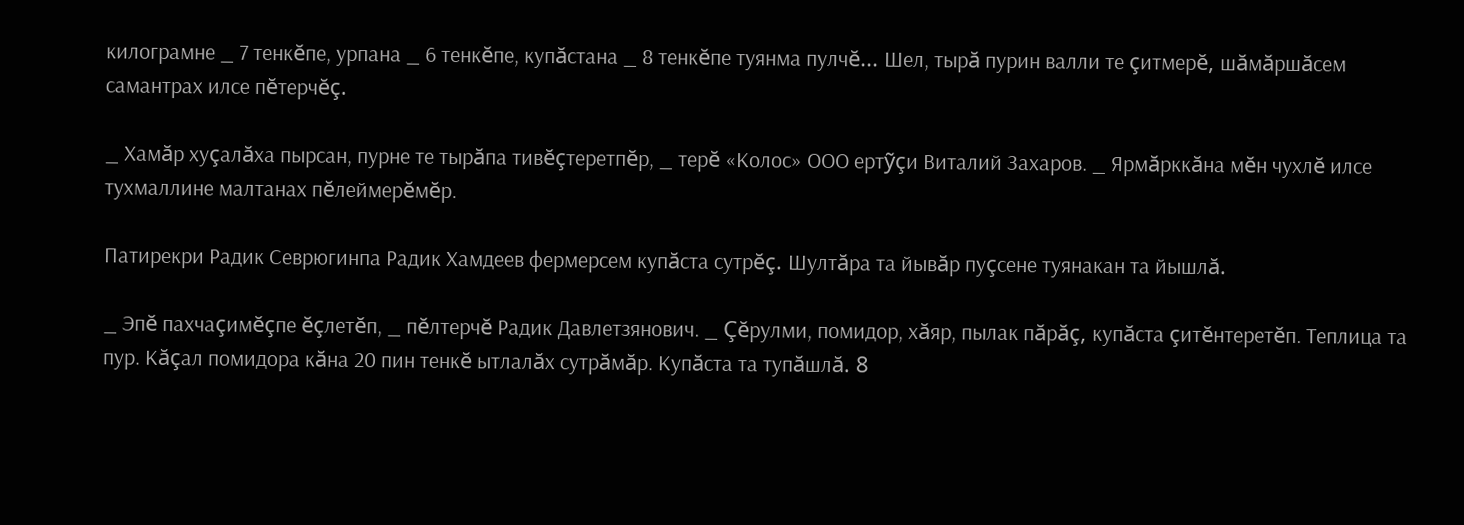килограмне _ 7 тенкĕпе, урпана _ 6 тенкĕпе, купăстана _ 8 тенкĕпе туянма пулчĕ... Шел, тырă пурин валли те çитмерĕ, шăмăршăсем самантрах илсе пĕтерчĕç.

_ Хамăр хуçалăха пырсан, пурне те тырăпа тивĕçтеретпĕр, _ терĕ «Колос» ООО ертỹçи Виталий Захаров. _ Ярмăрккăна мĕн чухлĕ илсе тухмаллине малтанах пĕлеймерĕмĕр.

Патирекри Радик Севрюгинпа Радик Хамдеев фермерсем купăста сутрĕç. Шултăра та йывăр пуçсене туянакан та йышлă.

_ Эпĕ пахчаçимĕçпе ĕçлетĕп, _ пĕлтерчĕ Радик Давлетзянович. _ Çĕрулми, помидор, хăяр, пылак пăрăç, купăста çитĕнтеретĕп. Теплица та пур. Кăçал помидора кăна 20 пин тенкĕ ытлалăх сутрăмăр. Купăста та тупăшлă. 8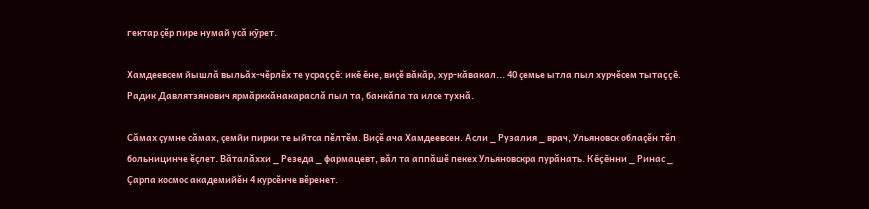гектар çĕр пире нумай усă кỹрет.

Хамдеевсем йышлă выльăх-чĕрлĕх те усраççĕ: икĕ ĕне, виçĕ вăкăр, хур-кăвакал... 40 çемье ытла пыл хурчĕсем тытаççĕ. Радик Давлятзянович ярмăрккăнакараслă пыл та, банкăпа та илсе тухнă.

Сăмах çумне сăмах, çемйи пирки те ыйтса пĕлтĕм. Виçĕ ача Хамдеевсен. Асли _ Рузалия _ врач, Ульяновск облаçĕн тĕп больницинче ĕçлет. Вăталăххи _ Резеда _ фармацевт, вăл та аппăшĕ пекех Ульяновскра пурăнать. Кĕçĕнни _ Ринас _ Çарпа космос академийĕн 4 курсĕнче вĕренет.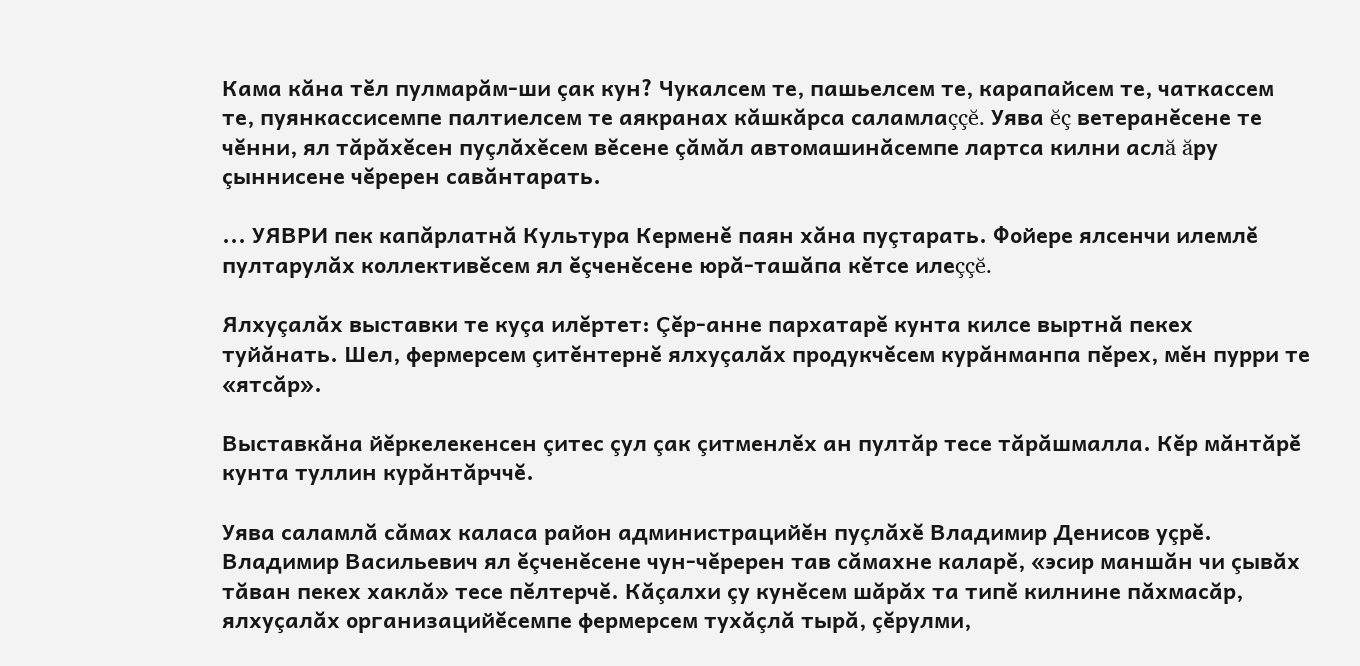Кама кăна тĕл пулмарăм-ши çак кун? Чукалсем те, пашьелсем те, карапайсем те, чаткассем те, пуянкассисемпе палтиелсем те аякранах кăшкăрса саламлаççĕ. Уява ĕç ветеранĕсене те чĕнни, ял тăрăхĕсен пуçлăхĕсем вĕсене çăмăл автомашинăсемпе лартса килни аслă ăру çыннисене чĕререн савăнтарать.

... УЯВРИ пек капăрлатнă Культура Керменĕ паян хăна пуçтарать. Фойере ялсенчи илемлĕ пултарулăх коллективĕсем ял ĕçченĕсене юрă-ташăпа кĕтсе илеççĕ.

Ялхуçалăх выставки те куçа илĕртет: Çĕр-анне пархатарĕ кунта килсе выртнă пекех туйăнать. Шел, фермерсем çитĕнтернĕ ялхуçалăх продукчĕсем курăнманпа пĕрех, мĕн пурри те «ятсăр».

Выставкăна йĕркелекенсен çитес çул çак çитменлĕх ан пултăр тесе тăрăшмалла. Кĕр мăнтăрĕ кунта туллин курăнтăрччĕ.

Уява саламлă сăмах каласа район администрацийĕн пуçлăхĕ Владимир Денисов уçрĕ. Владимир Васильевич ял ĕçченĕсене чун-чĕререн тав сăмахне каларĕ, «эсир маншăн чи çывăх тăван пекех хаклă» тесе пĕлтерчĕ. Кăçалхи çу кунĕсем шăрăх та типĕ килнине пăхмасăр, ялхуçалăх организацийĕсемпе фермерсем тухăçлă тырă, çĕрулми,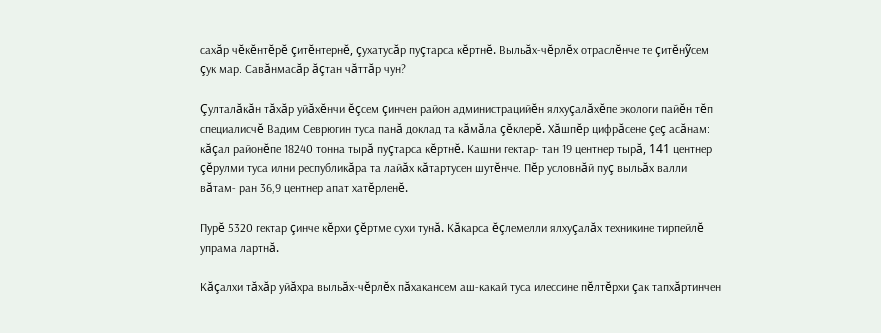сахăр чĕкĕнтĕрĕ çитĕнтернĕ, çухатусăр пуçтарса кĕртнĕ. Выльăх-чĕрлĕх отраслĕнче те çитĕнỹсем çук мар. Савăнмасăр ăçтан чăттăр чун?

Çулталăкăн тăхăр уйăхĕнчи ĕçсем çинчен район администрацийĕн ялхуçалăхĕпе экологи пайĕн тĕп специалисчĕ Вадим Севрюгин туса панă доклад та кăмăла çĕклерĕ. Хăшпĕр цифрăсене çеç асăнам: кăçал районĕпе 18240 тонна тырă пуçтарса кĕртнĕ. Кашни гектар- тан 19 центнер тырă, 141 центнер çĕрулми туса илни республикăра та лайăх кăтартусен шутĕнче. Пĕр условнăй пуç выльăх валли вăтам- ран 36,9 центнер апат хатĕрленĕ.

Пурĕ 5320 гектар çинче кĕрхи çĕртме сухи тунă. Кăкарса ĕçлемелли ялхуçалăх техникине тирпейлĕ упрама лартнă.

Кăçалхи тăхăр уйăхра выльăх-чĕрлĕх пăхакансем аш-какай туса илессине пĕлтĕрхи çак тапхăртинчен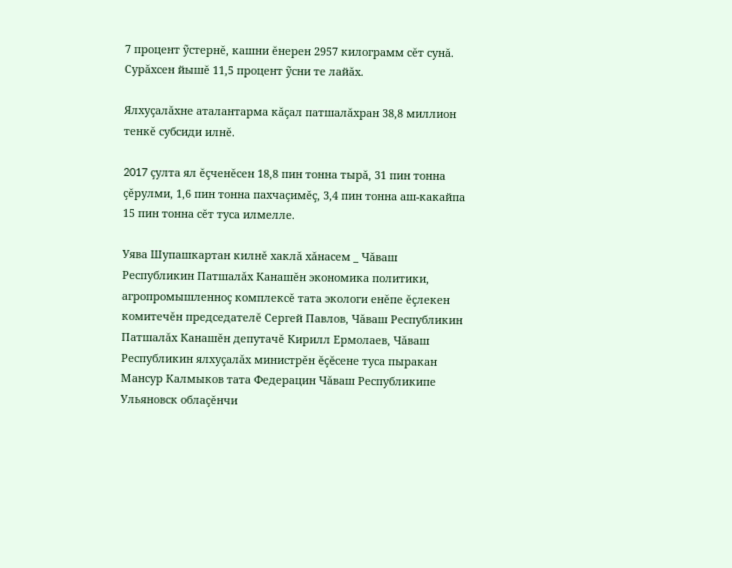7 процент ỹстернĕ, кашни ĕнерен 2957 килограмм сĕт сунă. Сурăхсен йышĕ 11,5 процент ỹсни те лайăх.

Ялхуçалăхне аталантарма кăçал патшалăхран 38,8 миллион тенкĕ субсиди илнĕ.

2017 çулта ял ĕçченĕсен 18,8 пин тонна тырă, 31 пин тонна çĕрулми, 1,6 пин тонна пахчаçимĕç, 3,4 пин тонна аш-какайпа 15 пин тонна сĕт туса илмелле.

Уява Шупашкартан килнĕ хаклă хăнасем _ Чăваш Республикин Патшалăх Канашĕн экономика политики, агропромышленноç комплексĕ тата экологи енĕпе ĕçлекен комитечĕн председателĕ Сергей Павлов, Чăваш Республикин Патшалăх Канашĕн депутачĕ Кирилл Ермолаев, Чăваш Республикин ялхуçалăх министрĕн ĕçĕсене туса пыракан Мансур Калмыков тата Федерацин Чăваш Республикипе Ульяновск облаçĕнчи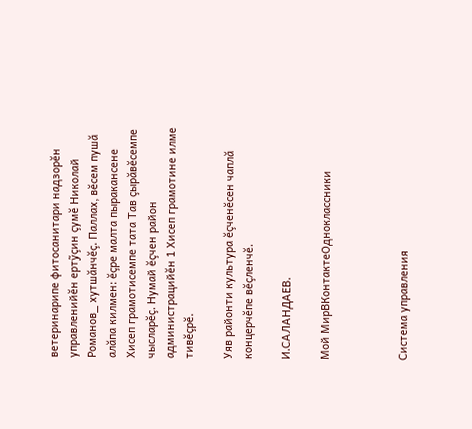ветеринарипе фитосанитари надзорĕн управленийĕн ертỹçин çумĕ Николай Романов_ хутшăнчĕç. Паллах, вĕсем пушă алăпа килмен: ĕçре малта пыракансене Хисеп грамотисемпе тата Тав çырăвĕсемпе чысларĕç. Нумай ĕçчен район администрацийĕн 1 Хисеп грамотине илме тивĕçрĕ.

Уяв районти культура ĕçченĕсен чаплă концерчĕпе вĕçленчĕ.

И.САЛАНДАЕВ.

Мой МирВКонтактеОдноклассники



Система управления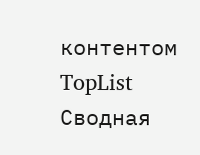контентом
TopList Сводная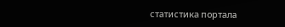статистика портала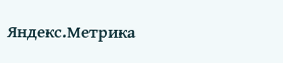Яндекс.Метрика